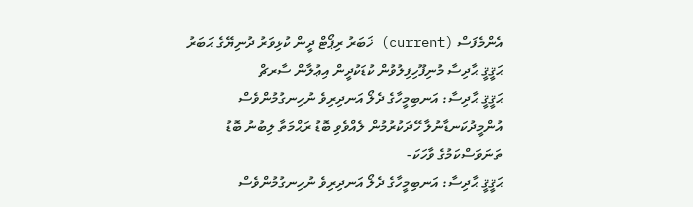އެންމެފަސް (current) ޚަބަރު ރިޕޯޓް ދީން ކުޅިވަރު ދުނިޔޭގެ ޙަބަރު ޙަޤީޤީ ޙާދިސާ މުނިފޫހިފިލުވުން ކުޑަކުދީން އިޢުލާން ސާރޗް
ޙަޤީޤީ ޙާދިސާ: އަނބިމީހާގެ ދެލޯ އަނދިރިވެ ނުހިނގުމުންވެސް އުންމީދުކަނޑާނުލާ ހޭދަކުރުމުން ލެއްވެވި ބޮޑު ރަޙްމަތާ ލިބުނު ބޮޑު ތަނަވަސްކަމުގެ ވާހަކަ-
ޙަޤީޤީ ޙާދިސާ: އަނބިމީހާގެ ދެލޯ އަނދިރިވެ ނުހިނގުމުންވެސް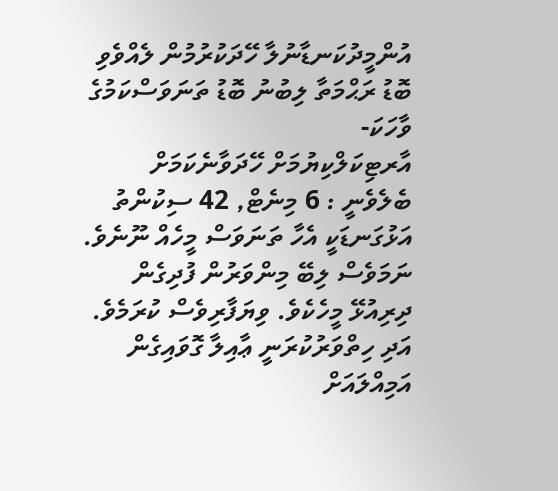އުންމީދުކަނޑާނުލާ ހޭދަކުރުމުން ލެއްވެވި ބޮޑު ރަޙްމަތާ ލިބުނު ބޮޑު ތަނަވަސްކަމުގެ ވާހަކަ-
އާރޓިކަލްކިޔުމަށް ހޭދަވާނެކަމަށް ބެލެވެނީ : 6 މިނެޓް, 42 ސިކުންތު
އަޅުގަނޑަކީ އެހާ ތަނަވަސް މީހެއް ނޫނެވެ. ނަމަވެސް ލިބޭ މިންވަރުން ފުދިގެން ދިރިއުޅޭ މީހެކެވެ. ވިޔަފާރިވެސް ކުރަމެވެ. އަދި ހިތްވަރުކުރަނީ ޢާއިލާ ގޮވައިގެން އަމިއްލައަށް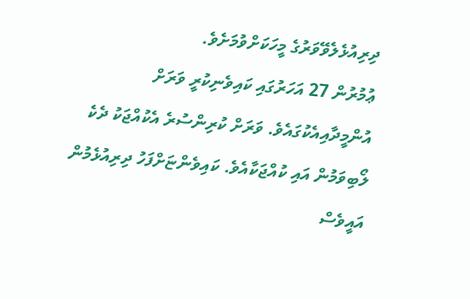ދިރިއުޅެލެވޭވަރުގެ މީހަކަށްވުމަށެވެ.
ޢުމުރުން 27 އަހަރުގައި ކައިވެނިކުރީ ވަރަށް އުންމީދާއިއެކުގައެވެ. ވަރަށް ކުރިންސުރެ އެކުއްޖަކު ދެކެ ލޯބިވަމުން އައި ކުއްޖަކާއެވެ. ކައިވެންޏަށްފަހު ދިރިއުޅެމުން އައީވެސް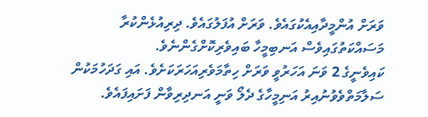ވަރަށް އުންމީދާއިއެކުގައެވެ. ވަރަށް އުފަލުގައެވެ. ދިރިއުޅެންކުރާ މަސައްކަތުގައިވެސް އަނބިމީހާ ބައިވެރިކޮށްގެންނެވެ.
ކައިވެނީގެ 2 ވަނަ އަހަރުވީ ވަރަށް ހިތާމަވެރިއަހަރަކަށެވެ. އައި ގަދަހުމަކުން ސަލާމަތްވެވުނުއިރު އަނިމީހާގެ ދެލޯ ވަނީ އަނދިރިވާން ފަށައިފައެވެ.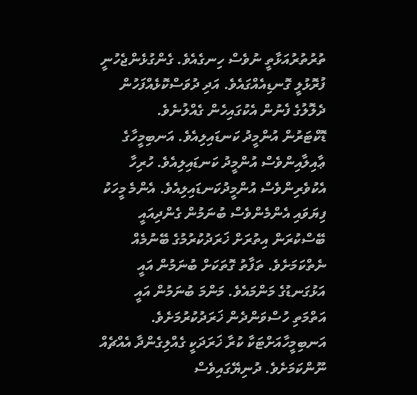ތުރުތުރުއަޅާތީ ނުވެސް ހިނގެއެވެ. ގެންގުޅެންޖެހުނީ ފުރޮޅުލީ ގޮނޑިއެއްގައެވެ. އަދި ދުވަސްކޮޅެއްފަހުން ދެލޮލުގެ ފެނުން އެކުގައިހެން ގެއްލުނެވެ.
ޑޮކްޓަރުން އުންމީދު ކަނޑައިލިއެވެ. އަނބިމީހާގެ ޢާއިލާއިންވެސް އުންމީދު ކަނޑައިލިއެވެ. ހުރިހާ އެކުވެރިންވެސް އުންމީދުކަނޑައިލިއެވެ. އެންމެ މީހަކު ފިޔަވައި އެންމެންވެސް ބުނަމުން ގެންދިއައީ ބޭސްކުރަން އިތުރަށް ޚަރަދުކުރުމުގެ ބޭނުމެއް ނެތްކަމަށެވެ. ތަފާތު ގޮތަކަށް ބުނަމުން އައީ އަޅުގަނޑުގެ މަންމައެވެ. މަންމަ ބުނަމުން އައީ އަތްމަތި ހުސްވަންދެން ޚަރަދުކުރުމަށެވެ. އަނބިމީހާއަށްޓަކާ ކުރާ ޚަރަދަކީ ގެއްލިގެންދާ އެއްޗެއް ނޫންކަމަށެވެ. ދުނިޔޭގައިވެސް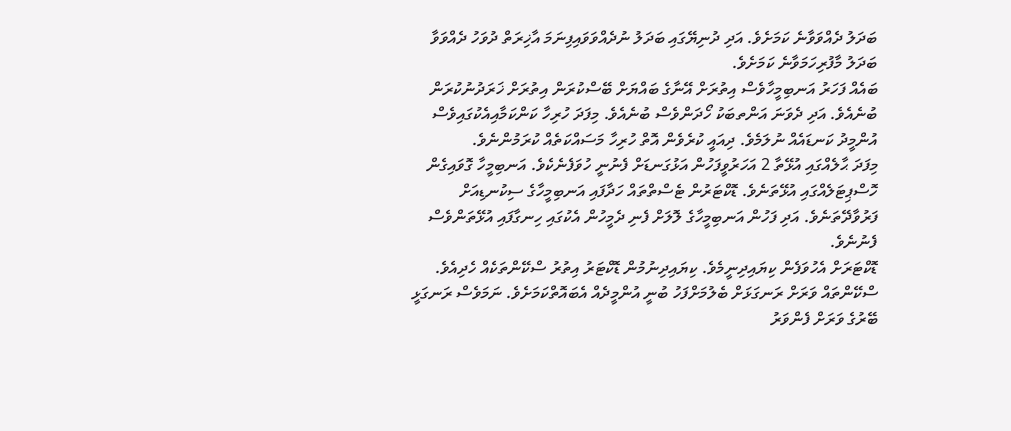ބަދަލު ދެއްވަވާނެ ކަމަށެވެ. އަދި ދުނިޔޭގައި ބަދަލު ނުދެއްވަވައިފިނަމަ އާޚިރަތް ދުވަހު ދެއްވަވާ ބަދަލު މާފުރިހަމަވާނެ ކަމަށެވެ.
ބައެއް ފަހަރު އަނބިމީހާވެސް އިތުރަށް އޭނާގެ ބައްޔަށް ބޭސްކުރަން އިތުރަށް ޚަރަދުނުކުރަން ބުނެއެވެ. އަދި ދެވަނަ އަންތބަކު ހޯދަންވެސް ބުނެއެވެ. މިފަދަ ހުރިހާ ކަންކަމާއިއެކުގައިވެސް އުންމީދު ކަނޑައެއް ނުލަމެވެ. ދިއައީ ކުރެވެން އޮތް ހުރިހާ މަސައްކަތެއް ކުރަމުންނެވެ.
މިފަދަ ޙާލެއްގައި އުޅޭތާ 2 އަހަރުވީފަހުން އަޅުގަނޑަށް ފެނުނީ ހުވަފެނެކެވެ. އަނބިމީހާ ގޮވައިގެން ހޮސްޕިޓަލެއްގައި އުޅޭތަނެވެ. ޑޮކްޓަރުން ޓެސްތްތައް ހަދާފައި އަނބިމީހާގެ ސިކުނޑިއަށް ފަރުވާދޭތަނެވެ. އަދި ފަހުން އަނބިމީހާގެ ލޮލަށް ފެނި ދެމީހުން އެކުގައި ހިނގާފައި އުޅޭތަންވެސް ފެނުނެވެ.
ޑޮކްޓަރަށް އެހުވަފެން ކިޔައިދިނީމެވެ. ކިޔައިދިނުމުން ޑޮކްޓަރު އިތުރު ސްކޭންތަކެއް ހެދިއެވެ. ސްކޭންތައް ވަރަށް ރަނގަޅަށް ބެލުމަށްފަހު ބުނީ އުންމީދެއް އެބައޮތްކަމަށެވެ. ނަމަވެސް ރަނގަޅީ ބޭރުގެ ވަރަށް ފެންވަރު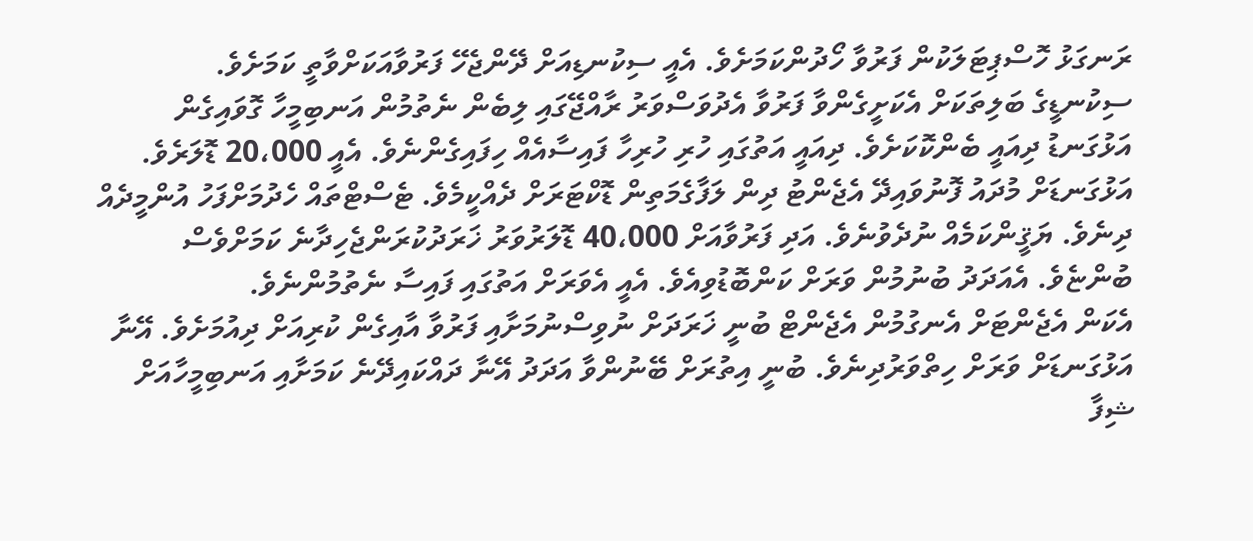ރަނގަޅު ހޮސްޕިޓަލަކުން ފަރުވާ ހޯދުންކަމަށެވެ. އެއީ ސިކުނޑިއަށް ދޭންޖެހޭ ފަރުވާއަކަށްވާތީ ކަމަށެވެ.
ސިކުނޑީގެ ބަލިތަކަށް އެކަށީގެންވާ ފަރުވާ އެދުވަސްވަރު ރާއްޖޭގައި ލިބެން ނެތުމުން އަނބިމީހާ ގޮވައިގެން އަޅުގަނޑު ދިއައީ ބެންކޮކަށެވެ. ދިއައީ އަތުގައި ހުރި ހުރިހާ ފައިސާއެއް ހިފައިގެންނެވެ. އެއީ 20،000 ޑޮލަރެވެ.
އަޅުގަނޑަށް މުދައު ފޮނުވައިދޭ އެޖެންޓު ދިން ލަފާގެމަތިން ޑޮކްޓަރަށް ދެއްކީމެވެ. ޓެސްޓްތައް ހެދުމަށްފަހު އުންމީދެއް ދިނެވެ. ޔަޤީންކަމެއް ނުދެވުނެވެ. އަދި ފަރުވާއަށް 40،000 ޑޮލަރުވަރު ޚަރަދުކުރަންޖެހިދާނެ ކަމަށްވެސް ބުންޏެވެ. އެއަދަދު ބުނުމުން ވަރަށް ކަންބޮޑުވިއެވެ. އެއީ އެވަރަށް އަތުގައި ފައިސާ ނެތުމުންނެވެ.
އެކަން އެޖެންޓަށް އެނގުމުން އެޖެންޓް ބުނީ ޚަރަދަށް ނުވިސްނުމަށާއި ފަރުވާ އާއިގެން ކުރިއަށް ދިއުމަށެވެ. އޭނާ އަޅުގަނޑަށް ވަރަށް ހިތްވަރުދިނެވެ. ބުނީ އިތުރަށް ބޭނުންވާ އަދަދު އޭނާ ދައްކައިދޭނެ ކަމަށާއި އަނބިމީހާއަށް ޝިފާ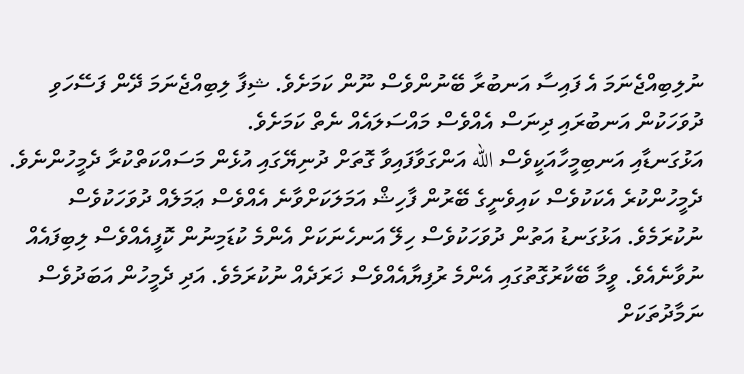ނުލިބިއްޖެނަމަ އެ ފައިސާ އަނބުރާ ބޭނުންވެސް ނޫން ކަމަށެވެ. ޝިފާ ލިބިއްޖެނަމަ ދޭން ފަސޭހަވި ދުވަހަކުން އަނބުރައި ދިނަސް އެއްވެސް މައްސަލައެއް ނެތް ކަމަށެވެ.
އަޅުގަނޑާއި އަނބިމީހާއަކީވެސް الله އަންގަވާފައިވާ ގޮތަށް ދުނިޔޭގައި އުޅެން މަސައްކަތްކުރާ ދެމީހުންނެވެ. ދެމީހުންކުރެ އެކަކުވެސް ކައިވެނީގެ ބޭރުން ފާހިޝް އަމަލަކަށްވާނެ އެއްވެސް ޢަމަލެއް ދުވަހަކުވެސް ނުކުރަމެވެ. އަޅުގަނޑު އަތުން ދުވަހަކުވެސް ހިލޭ އަނހެނަކަށް އެންމެ ކުޑަމިނުން ކޮފީއެއްވެސް ލިބިފައެއް ނުވާނެއެވެ. ވީމާ ބޭކާރުގޮތުގައި އެންމެ ރުފިޔާއެއްވެސް ޚަރަދެއް ނުކުރަމެވެ. އަދި ދެމީހުން އަބަދުވެސް ނަމާދުތަކަށް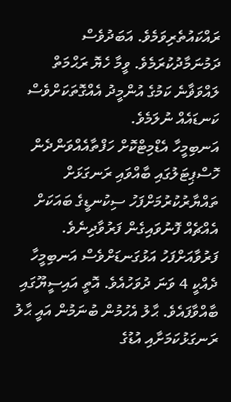ރައްކައުތެރިވަމެވެ. އަބަދުވެސް ދަމުނަމާދުކުރަމެވެ. ވީމާ ހެޔޮ ރަޙްމަތް ލައްވަޥާނެ ކަމުގެ އުންމީދު އެއްގޮތަކަށްވެސް ކަނޑައެއް ނުލަމެވެ.
އަނބިމީހާ އެޑްމިޓްކޮށް ހަފްތާއެއްވަންދެން ހޮސްޕިޓަލުގައި ބާއްވައި ރަނގަޅަށް ތައްޔާރުކުރުމަށްފަހު ސިކުނޑީގެ ބައަކަށް އެއްޗެއް ފޮނުވައިގެން ފަރުވާދިނެވެ. ފަރުވާއަށްފަހު އަޅުގަނޑަށްވެސް އަނބިމީހާ ދެއްކީ 4 ވަނަ ދުވަހުއެވެ. އޮތީ އައިސީޔޫގައި ބާއްވާފައެވެ. ޙާލު އެހުމުން ބުނަމުން އައީ ޙާލު ރަނގަޅުކަމަށާއި އުޑުގެ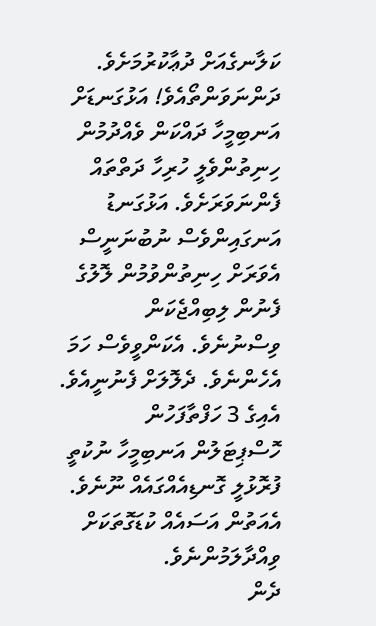ކަލާނގެއަށް ދުޢާކުރުމަށެވެ.
ދަންނަވަންތޯއެވެ! އަޅުގަނޑަށް އަނބިމީހާ ދައްކަން ވެއްދުމުން ހިނިތުންވެލީ ހުރިހާ ދަތްތައް ފެންނަވަރަށެވެ. އަޅުގަނޑު އަނގައިންވެސް ނުބުނަނީސް އެވަރަށް ހިނިތުންވުމުން ލޮލުގެ ފެނުން ލިބިއްޖެކަން ވިސްނުނެވެ. އެކަންވީވެސް ހަމަ އެހެންނެވެ. ދެލޮލަށް ފެނުނީއެވެ. އެއިގެ 3 ހަފްތާފަހުން ހޮސްޕިޓަލުން އަނބިމީހާ ނުކުތީ ފުރޮޅުލީ ގޮނޑިއެއްގައެއް ނޫނެވެ. އެއަތުން އަސައެއް ކުޑަގޮތަކަށް ވިއްދާލަމުންނެވެ.
ދެން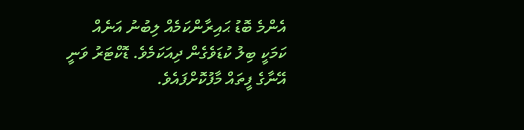އެންމެ ބޮޑު ޙައިރާންކަމެއް ލިބުނު އަނެއް ކަމަކީ ބިލު ކުޑަވެގެން ދިއަކަމެވެ. ޑޮކްޓަރު ވަނީ އޭނާގެ ފީތައް މާފުކޮށްފައެވެ.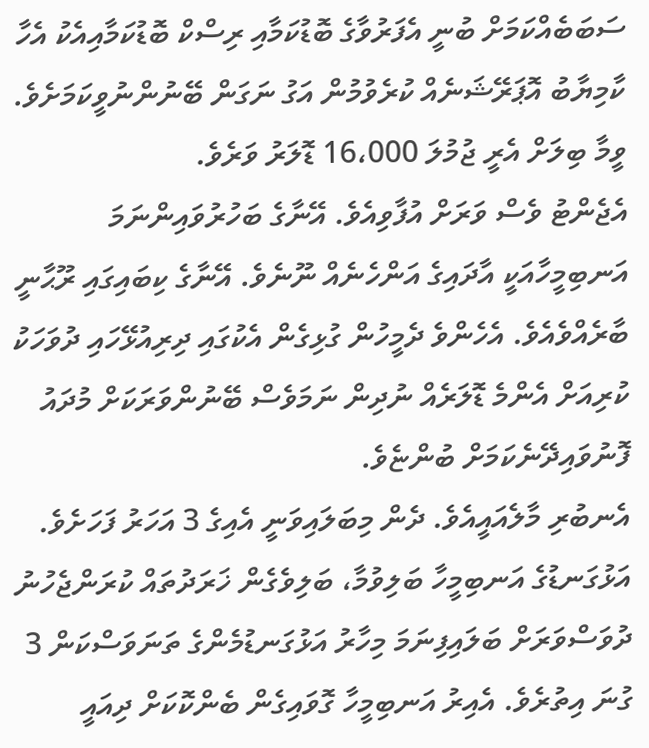ސަބަބެއްކަމަށް ބުނީ އެފަރުވާގެ ބޮޑުކަމާއި ރިސްކް ބޮޑުކަމާއިއެކު އެހާ ކާމިޔާބު އޮޕަރޭޝަނެއް ކުރެވުމުން އަގު ނަގަން ބޭނުންނުވީކަމަށެވެ. ވީމާ ބިލަށް އެރީ ޖުމުލަ 16،000 ޑޮލަރު ވަރެވެ.
އެޖެންޓު ވެސް ވަރަށް އުފާވިއެވެ. އޭނާގެ ބަހުރުވައިންނަމަ އަނބިމީހާއަކީ އާދައިގެ އަންހެނެއް ނޫނެވެ. އޭނާގެ ކިބައިގައި ރޫޙާނީ ބާރެއްވެއެވެ. އެހެންވެ ދެމީހުން ގުޅިގެން އެކުގައި ދިރިއުޅޭހައި ދުވަހަކު ކުރިއަށް އެންމެ ޑޮލަރެއް ނުދިން ނަމަވެސް ބޭނުންވަރަކަށް މުދައު ފޮނުވައިދޭނެކަމަށް ބުންޏެވެ.
އެނބުރި މާލެއައީއެވެ. ދެން މިބަލައިވަނީ އެއިގެ 3 އަހަރު ފަހަށެވެ. އަޅުގަނޑުގެ އަނބިމީހާ ބަލިވުމާ، ބަލިވެގެން ޚަރަދުތައް ކުރަންޖެހުނު ދުވަސްވަރަށް ބަލައިފިނަމަ މިހާރު އަޅުގަނޑުމެންގެ ތަނަވަސްކަން 3 ގުނަ އިތުރެވެ. އެއިރު އަނބިމީހާ ގޮވައިގެން ބެންކޮކަށް ދިއައީ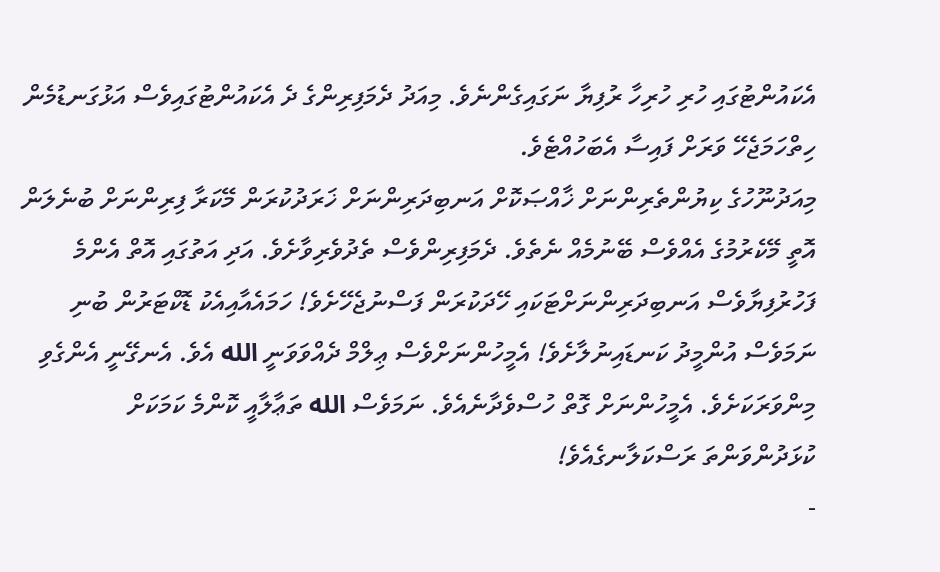އެކައުންޓުގައި ހުރި ހުރިހާ ރުފިޔާ ނަގައިގެންނެވެ. މިއަދު ދެމަފިރިންގެ ދެ އެކައުންޓުގައިވެސް އަޅުގަނޑުމެން ހިތްހަމަޖެހޭ ވަރަށް ފައިސާ އެބަހުއްޓެވެ.
މިއަދުނޫހުގެ ކިޔުންތެރިންނަށް ޚާއްޞަކޮށް އަނބިދަރިންނަށް ޚަރަދުކުރަން މޭކަރާ ފިރިންނަށް ބުނެލަން އޮތީ މޭކެރުމުގެ އެއްވެސް ބޭނުމެއް ނެތެވެ. ދެމަފިރިންވެސް ތެދުވެރިވާށެވެ. އަދި އަތުގައި އޮތް އެންމެ ފަހުރުފިޔާވެސް އަނބިދަރިންނަށްޓަކައި ހޭދަކުރަން ފަސްނުޖެހޭށެވެ! ހަމައެއާއިއެކު ޑޮކްޓަރުން ބުނި ނަމަވެސް އުންމީދު ކަނޑައިނުލާށެވެ! އެމީހުންނަށްވެސް ޢިލްމް ދެއްވަވަނީ الله އެވެ. އެނގޭނީ އެންގެވި މިންވަރަކަށެވެ. އެމީހުންނަށް ގޮތް ހުސްވެދާނެއެވެ. ނަމަވެސް الله ތަޢާލާއީ ކޮންމެ ކަމަކަށް ކުޅަދުންވަންތަ ރަސްކަލާނގެއެވެ!
-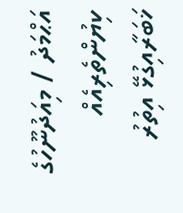އަޙްމަދު / މިއަދުނޫހުގެ ކިޔުންތެރިއެއް
ޚަބަރާއިގުޅޭ އިތުރު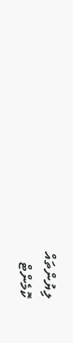ލިޔުންތައް
ކޮމެންޓް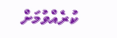ކުރެއްވުމަށް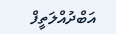އަބްދުއްލަތީފް